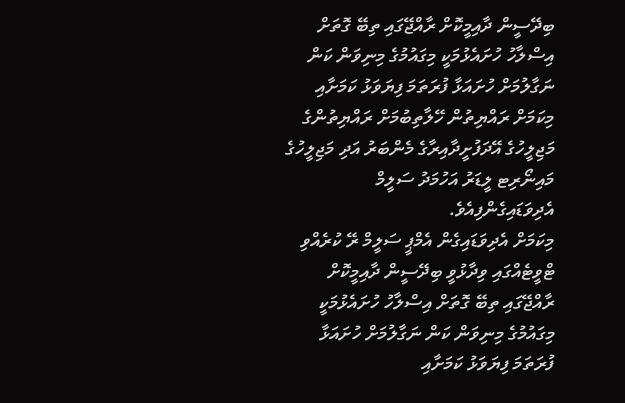ބިދޭސީން ދާއިމީކޮށް ރާއްޖޭގައި ތިބޭ ގޮތަށް އިސްލާހު ހުށައެޅުމަކީ މިގައުމުގެ މިނިވަން ކަން ނަގާލުމަށް ހުށައަޅާ ފުރަތަމަ ފިޔަވަޅު ކަމަށާއި މިކަމަށް ރައްޔިތުން ހޭލާތިބުމަށް ރައްޔިތުންގެ މަޖިލީހުގެ އޭދަފުށީދާއިރާގެ މެންބަރު އަދި މަޖިލީހުގެ މައިނޯރިޓ ލީޑަރު އަހުމަދު ސަލީމް އެދިވަޑައިގެންފިއެވެ.
މިކަމަށް އެދިވަޑައިގެން އެމްޕީ ސަލީމް ރޭ ކުރެއްވި ޓްވީޓެއްގައި ވިދާޅުވީ ބިދޭސީން ދާއިމީކޮށް ރާއްޖޭގައި ތިބޭ ގޮތަށް އިސްލާހު ހުށައެޅުމަކީ މިގައުމުގެ މިނިވަން ކަން ނަގާލުމަށް ހުށައަޅާ ފުރަތަމަ ފިޔަވަޅު ކަމަށާއި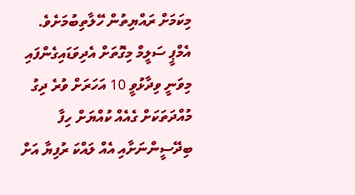މިކަމަށް ރައްޔިތުން ހޭލާތިބުމަށެވެ.
އެމްޕީ ސަލީމް މިގޮތަށް އެދިވަޑައިގެންފައި މިވަނީ ވިދާޅުވީ 10 އަހަރަށް ވުރެ ދިގު މުއްދަތަކަށް ގެއެއް ކުއްޔަށް ހިފާ ބިދޭސީންނަށާއި އެއް ލައްކަ ރުފިޔާ އަށް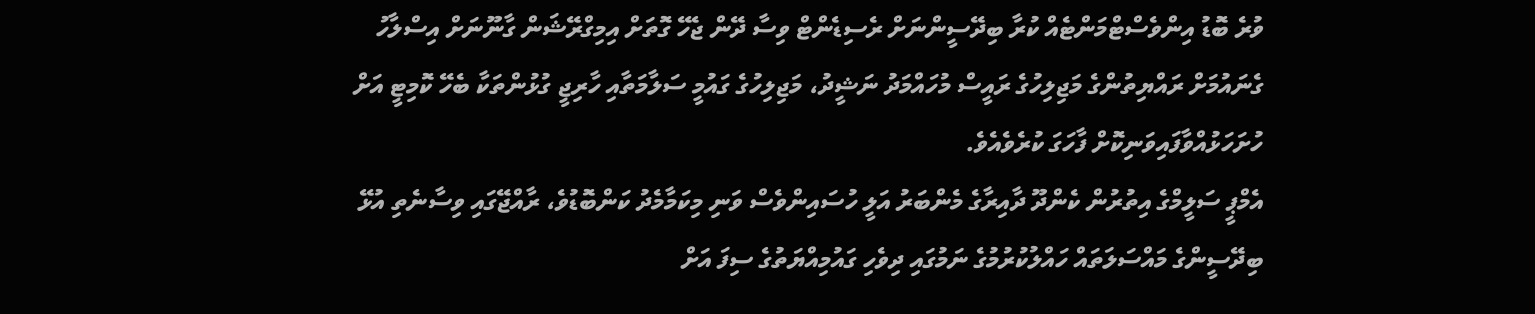ވުރެ ބޮޑު އިންވެސްޓްމަންޓެއް ކުރާ ބިދޭސީންނަށް ރެސިޑެންޓް ވިސާ ދޭން ޖެހޭ ގޮތަށް އިމިގްރޭޝަން ގާނޫނަށް އިސްލާހު ގެނައުމަށް ރައްޔިތުންގެ މަޖިލިހުގެ ރައީސް މުހައްމަދު ނަޝީދު، މަޖިލިހުގެ ގައުމީ ސަލާމަތާއި ހާރިޖީ ގުޅުންތަކާ ބެހޭ ކޮމިޓީ އަށް ހުށަހަޅުއްވާފައިވަނިކޮށް ފާހަގަ ކުރެވެއެވެ.
އެމްޕީ ސަލީމްގެ އިތުރުން ކެންދޫ ދާއިރާގެ މެންބަރު އަލީ ހުސައިންވެސް ވަނި މިކަމާމެދު ކަންބޮޑުވެ، ރާއްޖޭގައި ވިސާނެތި އުޅޭ ބިދޭސީންގެ މައްސަލަތައް ހައްލުކުރުމުގެ ނަމުގައި ދިވެހި ގައުމިއްޔަތުގެ ސިފަ އަށް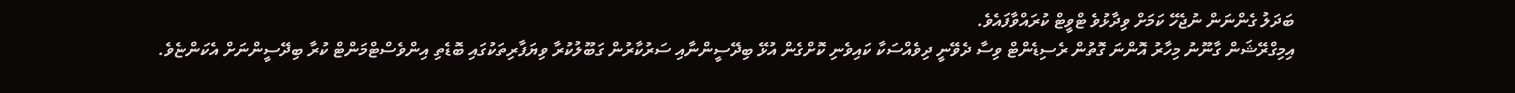ބަދަލު ގެންނަން ނުޖެހޭ ކަމަށް ވިދާޅުވެ ޓްވީޓް ކުރައްވާފައެވެ.
އިމިގްރޭޝަން ގާނޫނު މިހާރު އޮންނަ ގޮތުން ރެސިޑެންޓް ވިސާ ދެވޭނީ ދިވެއްސަކާ ކައިވެނި ކޮށްގެން އުޅޭ ބިދޭސީންނާއި ސަރުކާރުން ގަބޫލުކުރާ ވިޔަފާރިތަކުގައި ބޮޑެތި އިންވެސްޓްމަންޓް ކުރާ ބިދޭސީންނަށް އެކަންޏެވެ.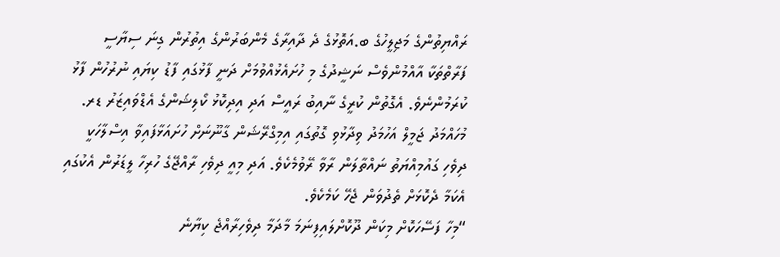ރައްޔިތުންގެ މަޖިލީހުގެ ބ.އަތޮޅުގެ ދެ ދާއިރާގެ މެންބަރުންގެ އިތުރުން ގިނަ ސިޔާސީ ފަރާތްތަކާ އާއްމުންވެސް ނަޝީދުގެ މި ހުށައެޅުއްވުމަށް ދަނީ ފާޅުގައި ފާޑު ކިޔައި ނުރުހުން ފާޅު ކުރަމުންނެވެ. އެގޮތުން ކުރީގެ ނާއިބު ރައީސް އަދި އިދިކޮޅު ކޯލިޝަންގެ އެޑްވައިޒަރު ޑރ. މުހައްމަދު ޖަމީލް އަހުމަދު ވިދާޅުވި ގޮތުގައި އިމިގްރޭޝަން ގާނޫނަށް ހުށައަޅާފައިވާ އިސްލާހަކީ ދިވެހި ގައުމިއްޔަތު ނައްތާލަން ރާވާ ރޭވުމެކެވެ. އަދި މިއީ ދިވެހި ރާއްޖޭގެ ހުރިހާ ލީޑަރުން އެކުގައި އެކަމާ ދެކޮޅަށް ތެދުވަން ޖެހޭ ކަމެކެވެ.
“މިހާ ފަސޭހަކޮށް މިކަން ދޫކޮށްލައިފިނަމަ މާދަމާ ދިވެހިރާއްޖެ ކިޔާނެ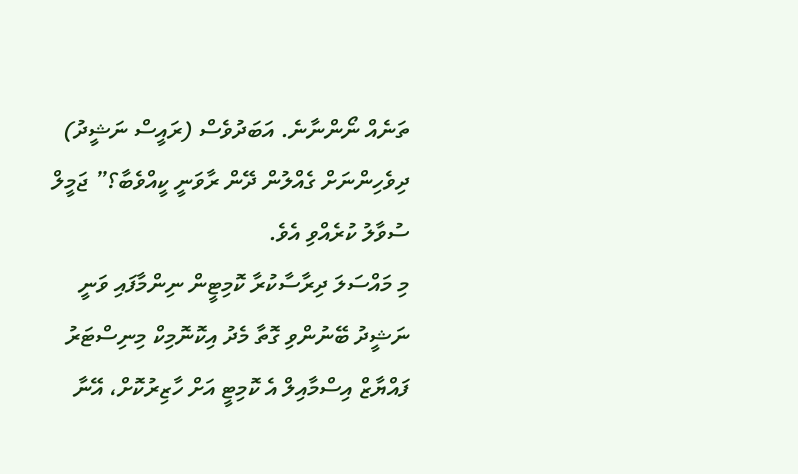ތަނެއް ނޯންނާނެ. އަބަދުވެސް (ރައީސް ނަޝީދު) ދިވެހިންނަށް ގެއްލުން ދޭން ރާވަނީ ކީއްވެބާ؟” ޖަމީލް ސުވާލު ކުރެއްވި އެވެ.
މި މައްސަލަ ދިރާސާކުރާ ކޮމިޓީން ނިންމާފައި ވަނީ ނަޝީދު ބޭނުންވި ގޮތާ މެދު އިކޮނޮމިކް މިނިސްޓަރު ފައްޔާޒް އިސްމާއިލް އެ ކޮމިޓީ އަށް ހާޒިރުކޮށް، އޭނާ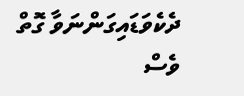ދެކެވަޑައިގަންނަވާ ގޮތް ވެސް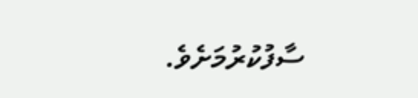ސާފުކުރުމަށެވެ.